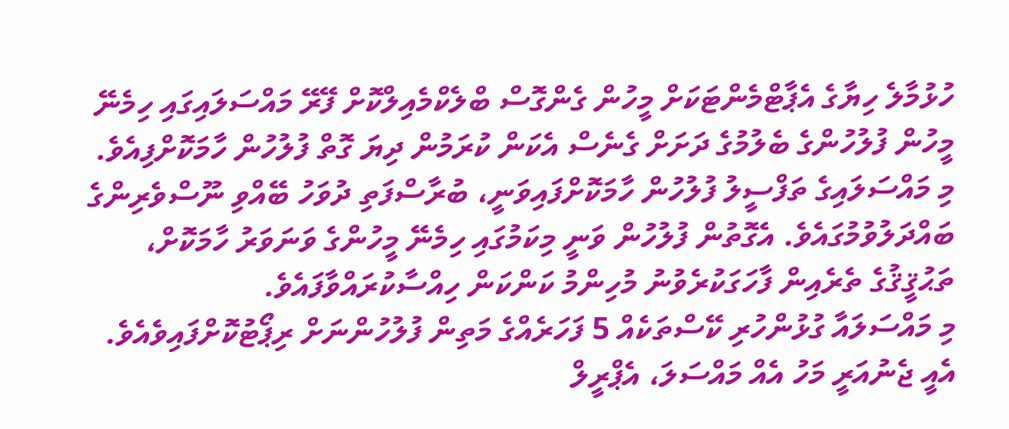ހުޅުމާލެ ހިޔާގެ އެޕާޓްމެންޓަކަށް މީހުން ގެންގޮސް ބްލެކްމެއިލްކޮށް ފޭރޭ މައްސަލައިގައި ހިމެނޭ މީހުން ފުލުހުންގެ ބެލުމުގެ ދަށަށް ގެނެސް އެކަން ކުރަމުން ދިޔަ ގޮތް ފުލުހުން ހާމަކޮށްފިއެވެ.
މި މައްސަލައިގެ ތަފްސީލު ފުލުހުން ހާމަކޮށްފައިވަނީ، ބުރާސްފަތި ދުވަހު ބޭއްވި ނޫސްވެރިންގެ ބައްދަލުވުމުގައެވެ. އެގޮތުން ފުލުހުން ވަނީ މިކަމުގައި ހިމެނޭ މީހުންގެ ވަނަވަރު ހާމަކޮށް، ތަޙުޤީޤުގެ ތެރެއިން ފާހަގަކުރެވުނު މުހިންމު ކަންކަން ހިއްސާކުރައްވާފައެވެ.
މި މައްސަލައާ ގުޅުންހުރި ކޭސްތަކެއް 5 ފަހަރެއްގެ މަތިން ފުލުހުންނަށް ރިޕޯޓުކޮށްފައިވެއެވެ. އެއީ ޖެނުއަރީ މަހު އެއް މައްސަލަ، އެޕްރީލް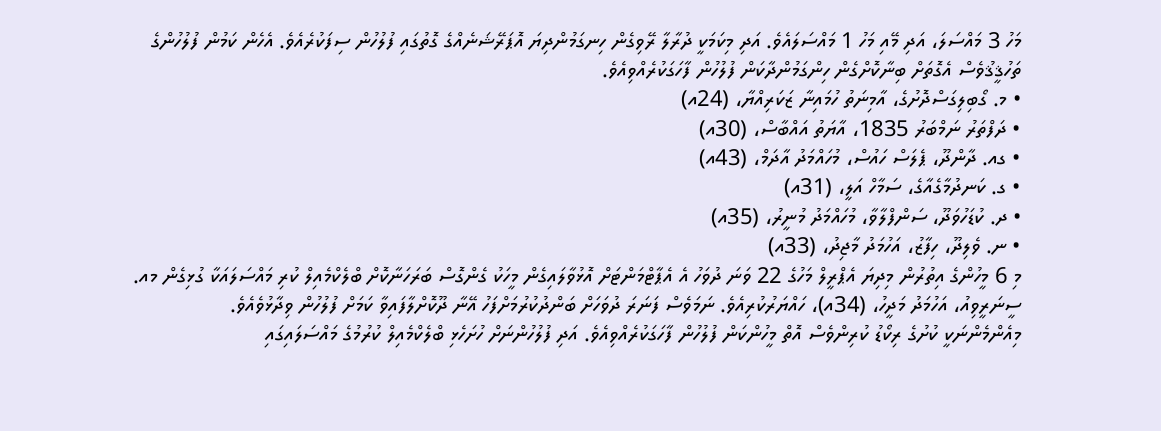މަހު 3 މައްސަލަ، އަދި މޭއި މަހު 1 މައްސަލައެވެ. އަދި މިކަމަކީ ދުރާލާ ރޭވިގެން ހިނގަމުންދިޔަ އޮޕަރޭޝަނެއްގެ ގޮތުގައި ފުލުހުން ސިފަކުރެއެވެ. އެހެން ކަމުން ފުލުހުންގެ ތަހުޤީޤުވެސް އެގޮތަށް ބިނާކޮށްގެން ހިންގަމުންދާކަން ފުލުހުން ފާހަގަކުރެއްވިއެވެ.
• މ. ގޯބިލިގަސްދޮށުގެ، އާމިނަތު ހުމައިނާ ޒަކަރިއްޔާ، (24އ)
• ދަފްތަރު ނަމްބަރު 1835، އާޔަތު އައްބާސް، (30އ)
• ގއ. ދާންދޫ، ޕެލަސް ހައުސް، މުހައްމަދު އާދަމް، (43އ)
• ގ. ކަނދުމާގެއާގެ، ސަމާހް އަލީ، (31އ)
• ދ. ކުޑަހުވަދޫ، ސަންފްލާވާ، މުހައްމަދު މުނީރު، (35އ)
• ނ. ވެލިދޫ، ހިފާޒު، އަހުމަދު މާޖިދު، (33އ)
މި 6 މީހުންގެ އިތުރުން މިދިޔަ އެޕްރީލް މަހުގެ 22 ވަނަ ދުވަހު އެ އެޕާޓްމަންޓަށް އޮޅުވާލައިގެން މީހަކު ގެންގޮސް ބަރަހަނާކޮށް ބްލެކްމެއިލް ކުރި މައްސަލައަކާ ގުޅިގެން މއ. ސީނަރީވިއު، އަހުމަދު މަދީހު، (34އ)، ހައްޔަރުކުރިއެވެ. ނަމަވެސް ފަނަރަ ދުވަހަށް ބަންދުކުރުމަށްފަހު އޭނާ ދޫކޮށްލާފައިވާ ކަމަށް ފުލުހުން ވިދާޅުވެއެވެ.
މިއެންމެންނަކީ ކުށުގެ ރިކޯޑު ކުރިންވެސް އޮތް މީހުންކަން ފުލުހުން ފާހަގަކުރެއްވިއެވެ. އަދި ފުލުހުންނަށް ހުށަހެޅި ބްލެކްމެއިލް ކުރުމުގެ މައްސަލައިގައި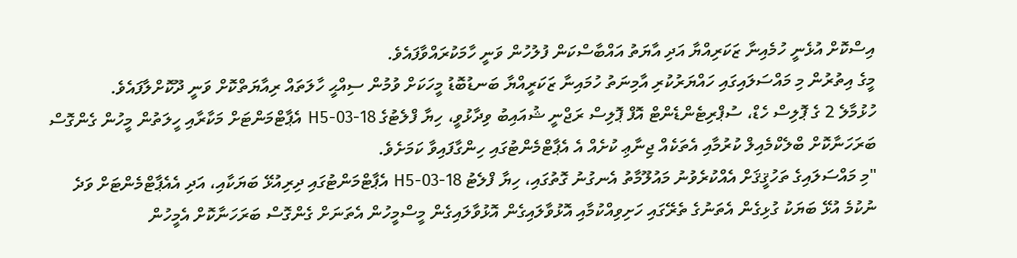އިސްކޮށް އުޅެނީ ހުމެއިނާ ޒަކަރިއްޔާ އަދި އާޔަތު އައްބާސްކަން ފުލުހުން ވަނީ ހާމަކުރައްވާފައެވެ.
މީގެ އިތުރުން މި މައްސަލައިގައި ހައްޔަރުކުރި އާމިނަތު ހުމައިނާ ޒަކަރީއްޔާ ބަނޑުބޮޑު މީހަކަށް ވުމުން ސިއްޙީ ހާލަތައް ރިއާޔަތްކޮށް ވަނީ ދޫކޮށްލާފައެވެ.
ހުޅުމާލެ 2 ގެ ޕޮލިސް ހެޑް، ސުޕްރިޓެންޑެންޓް އޮފް ޕޮލިސް ރަޖްނީ ޝުއައިބު ވިދާޅުވީ، ހިޔާ ފްލެޓުގެ H5-03-18 އެޕާޓްމަންޓަށް މަކާރާއި ހީލަތުން މީހުން ގެންގޮސް ބަރަހަނާކޮށް ބްލެކްމެއިލް ކުރުމާއި އެތަކެއް ޖިނާޢި ކުށެއް އެ އެޕާޓްމެންޓުގައި ހިންގާފައިވާ ކަމަށެވެ.
"މި މައްސަލައިގެ ތަހުޤީޤަށް އެއްކުރެވުނު މައުލޫމާތު އެނގުނު ގޮތުގައި، ހިޔާ ފްލެޓު H5-03-18 އެޕާޓްމަންޓުގައި ދިރިއުޅޭ ބަޔަކާއި، އަދި އެއެޕާޓްމެންޓަށް ވަދެ ނުކުމެ އުޅޭ ބަޔަކު ގުޅިގެން އެތަނުގެ ތެރޭގައި ހަށިވިއްކުމާއި އޮޅުވާލައިގެން އޮޅުވާލައިގެން މީސްމީހުން އެތަނަށް ގެންގޮސް ބަރަހަނާކޮށް އެމީހުން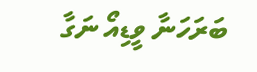ބަރަހަނާ ވީޑިއޯ ނަގާ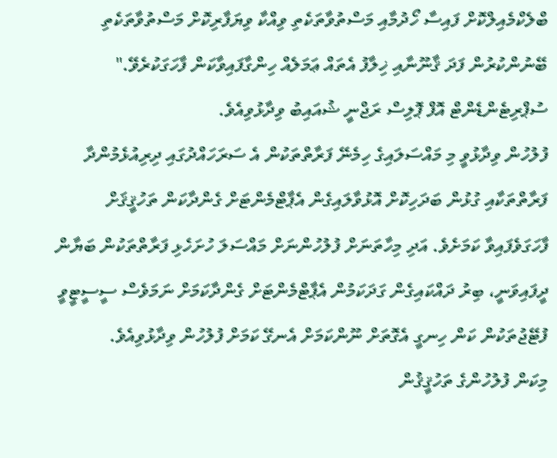ބްލެކްމެއިލްކޮށް ފައިސާ ހޯދުމާއި މަސްތުވާތަކެތި ވިއްކާ ވިޔަފާރިކޮށް މަސްތުވާތަކެތި ބޭނުންކުރުން ފަދަ ޤާނޫނާއި ޚިލާފު އެތައް ޢަމަލެއް ހިންގާފައިވާކަން ފާހަގަކުރެވޭ." ސުޕްރިޓެންޑެންޓް އޮފް ޕޮލިސް ރަޖްނީ ޝުއައިބު ވިދާޅުވިއެވެ.
ފުލުހުން ވިދާޅުވީ މި މައްސަލައިގެ ހިމެނޭ ފަރާތްތަކުން އެ ސަރަހައްދުގައި ދިރިއުޅެމުންދާ ފަރާތްތަކާއި ގުޅުން ބަދަހިކޮށް އޮޅުވާލައިގެން އެޕާޓްމެންޓަށް ގެންދާކަން ތަހުޤީޤަށް ފާހަގަވެފައިވާ ކަމަށެވެ. އަދި މިހާތަނަށް ފުލުހުންނަށް މައްސަލަ ހުށަހެޅި ފަރާތްތަކުން ބަޔާން ދީފައިވަނީ، ބިރު ދައްކައިގެން ގަދަކަމުން އެޕާޓްމެންޓަށް ގެންދާކަމަށް ނަމަވެސް ސީސީޓީވީ ފުޓޭޖުތަކުން ކަން ހިނގީ އެގޮތަށް ނޫންކަމަށް އެނގޭ ކަމަށް ފުލުހުން ވިދާޅުވިއެވެ.
މިކަން ފުލުހުންގެ ތަހުޤީޤުން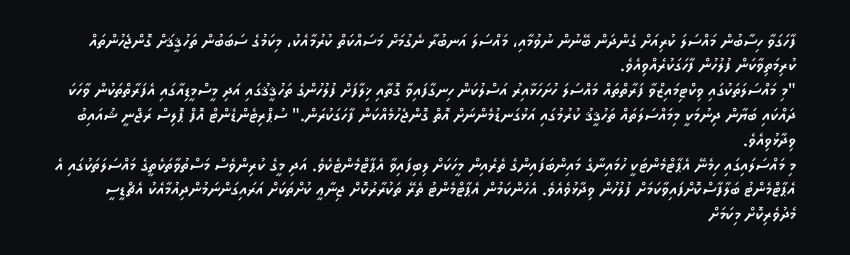ފާހަގަވާ ހިސާބުން މައްސަލަ ކުރިއަށް ގެންދަން ބޭނުން ނުވުމާއި، މައްސަލަ އަނބުރާ ނެގުމަށް މަސައްކަތް ކުރުމާއެކު، މިކަމުގެ ސަބަބުން ތަހުޤީޤަށް ގޮންޖެހުންތައް ކުރިމަތިވާކަން ފުލުހުން ފާހަގަކުރެއްވިއެވެ.
"މި މައްސަލަތަކުގައި ވިކްޓިމައިޒްވާ ފަރާތްތައް މައްސަލަ ހުށަހަޅާއިރު އަސްލުކަން ހިނގާފައިވާ ގޮތާއި ޚިލާފަށް ފުލުހުންގެ ތަހުޤީޤުގައި އަދި މީސްމީޑިއާގައި އެފަރާތްތަކުން ވާހަކަ ދައްކައި ބަޔާން ދިނުމަކީ މިމައްސަލަތައް ތަހުޤީޤު ކުރުމުގައި އަޅުގަނޑުމެންނަށް އޮތް ގޮންޖެހުމެއްކަން ފާހަގަކުރަން." ސުޕްރިޓެންޑެންޓް އޮފް ޕޮލިސް ރަޖްނީ ޝުއައިބު ވިދާޅުވިއެވެ.
މި މައްސަލައިގައި ހިމެނޭ އެޕާޓްމެންޓަކީ ހުމައިނާގެ މައިންބަފައިންގެ ތެރެއިން މީހަކަށް ލިބިފައިވާ އެޕާޓްމެންޓެކެވެ. އަދި މީގެ ކުރިންވެސް މަސްތުވާތަކެތީގެ މައްސަލަތަކުގައި އެ އެޕާޓްމެންޓު ބަލާފާސްކޮށްފައިވާކަމަށް ފުލުހުން ވިދާޅުވެއެވެ. އެހެންކަމުން އެޕާޓްމެންޓު ތެރޭ ތަކުރާރުކޮށް ޖިނާޢީ ކުށްތަކަށް އަރައިގަންނަމުންދިއުމާއެކު އެޗްޑީސީ މެދުވެރިކޮށް މިކަމަށް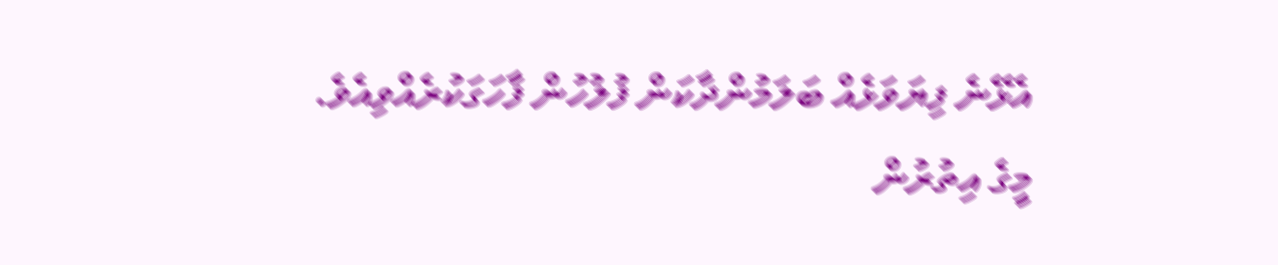އެޅޭނެ ފިޔަވަޅެއް ބަލަމުންދާކަން ފުލުހުން ފާހަގަކުރެއްވިއެވެ.
މީގެ އިތުރުން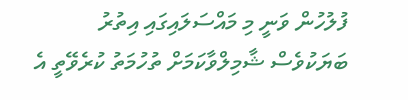ފުލުހުން ވަނީ މި މައްސަލައިގައި އިތުރު ބަޔަކުވެސް ޝާމިލްވާކަމަށް ތުހުމަތު ކުރެވޭތީ އެ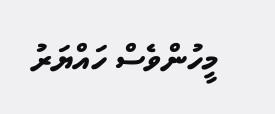މީހުންވެސް ހައްޔަރު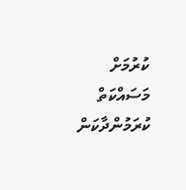ކުރުމަށް މަސައްކަތް ކުރަމުންދާކަން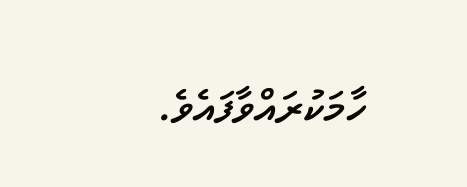ހާމަކުރައްވާފައެވެ.